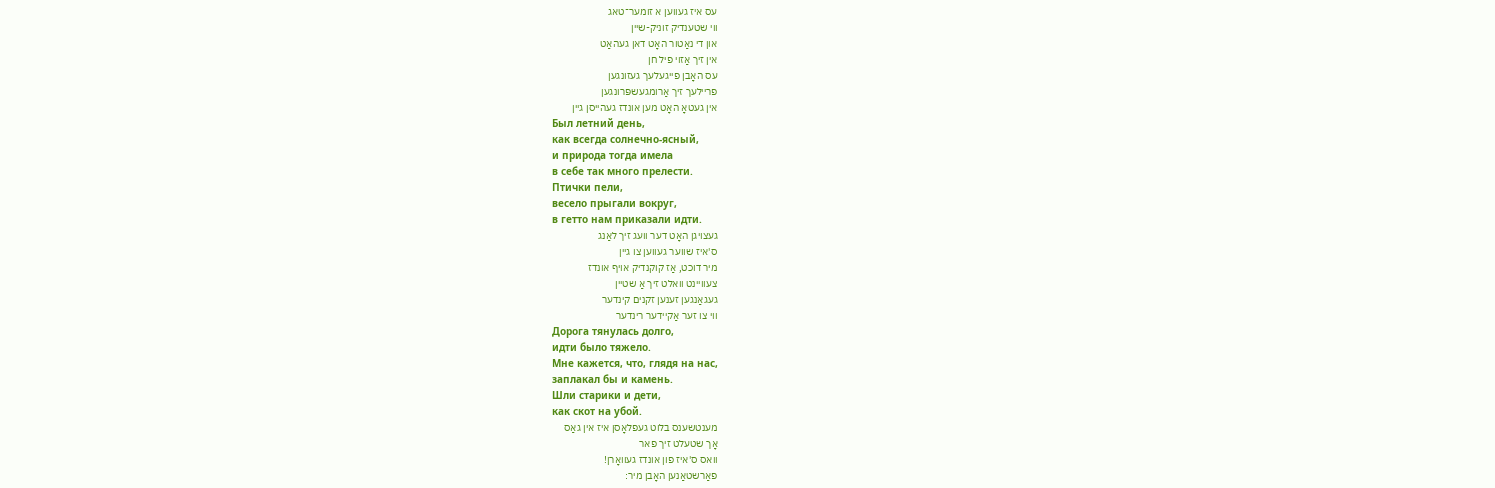עס איז געווען א זומער־טאג
ווי שטענדיק זוניק-שיין
און די נאַטור האָט דאן געהאַט
אין זיך אַזוי פיל חן
עס האָבן פייגעלעך געזונגען
פריילעך זיך אַרומגעשפּרונגען
אין געטאָ האָט מען אונדז געהייסן גיין
Был летний день,
как всегда солнечно-ясный,
и природа тогда имела
в себе так много прелести.
Птички пели,
весело прыгали вокруг,
в гетто нам приказали идти.
געצויגן האָט דער וועג זיך לאַנג
ס'איז שווער געווען צו גיין
מיר דוכט, אַז קוקנדיק אויף אונדז
צעוויינט וואלט זיך אַ שטיין
געגאַנגען זענען זקנים קינדער
ווי צו זער אַקיידער רינדער
Дорога тянулась долго,
идти было тяжело.
Мне кажется, что, глядя на нас,
заплакал бы и камень.
Шли старики и дети,
как скот на убой.
מענטשענס בלוט געפלאָסן איז אין גאַס
אָך שטעלט זיך פאר
וואס ס'איז פון אונדז געוואָרן!
פאַרשטאַנען האָבן מיר׃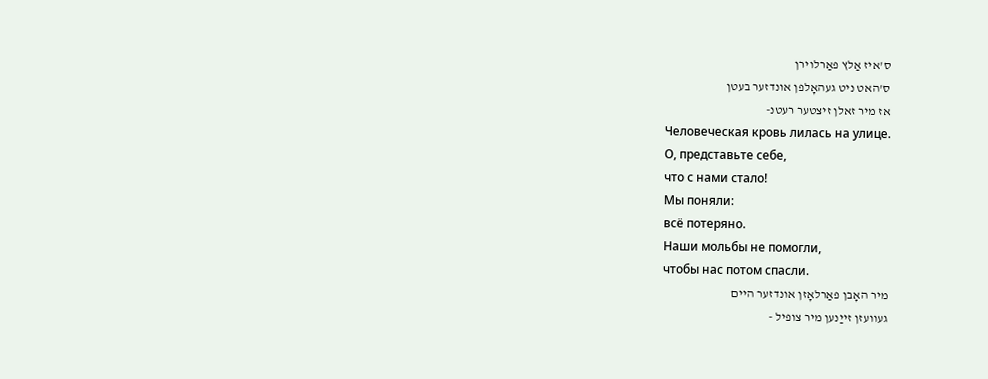ס'איז אַלץ פאַרלוירן
ס'האט ניט געהאָלפן אונדזער בעטן
אז מיר זאלן זיצטער רעטנ-
Человеческая кровь лилась на улице.
О, представьте себе,
что с нами стало!
Мы поняли:
всё потеряно.
Наши мольбы не помогли,
чтобы нас потом спасли.
מיר האָבן פאַרלאָזן אונדזער היים
געוועזן זייַנען מיר צופיל -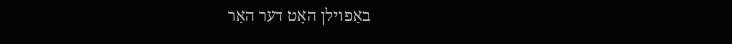באַפוילן האָט דער האַר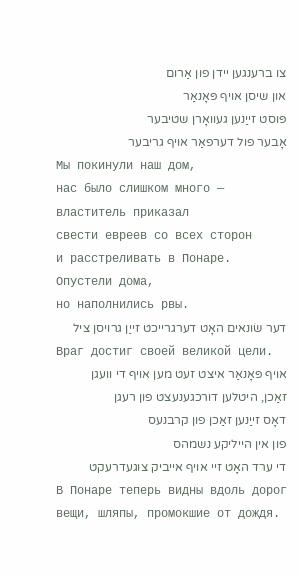צו ברענגען יידן פון אַרום
און שיסן אויף פּאָנאַר
פּוסט זייַנען געוואָרן שטיבער
אָבער פול דערפאַר אויף גריבער
Мы покинули наш дом,
нас было слишком много —
властитель приказал
свести евреев со всех сторон
и расстреливать в Понаре.
Опустели дома,
но наполнились рвы.
דער שׂונאים האָט דערגרייכט זייַן גרויסן ציל
Враг достиг своей великой цели.
אויף פּאָנאַר איצט זעט מען אויף די וועגן
זאַכן, היטלען דורכגענעצט פון רעגן
דאָס זייַנען זאַכן פון קרבנעס
פון אין הייליקע נשמהס
די ערד האָט זיי אויף אייביק צוגעדרעקט
В Понаре теперь видны вдоль дорог
вещи, шляпы, промокшие от дождя.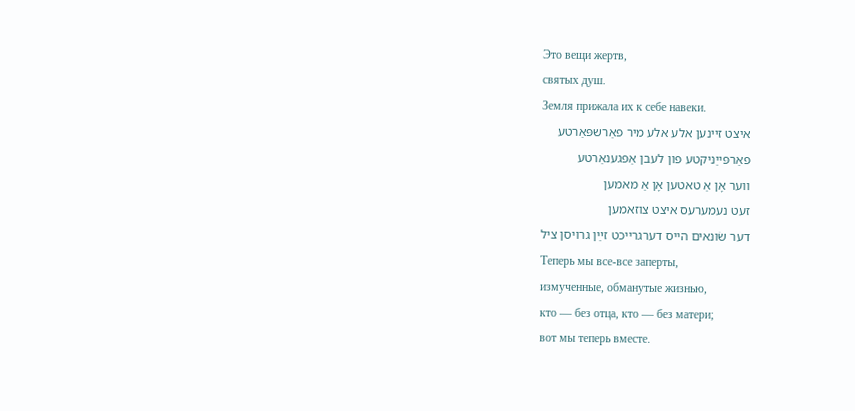Это вещи жертв,
святых душ.
Земля прижала их к себе навеки.
איצט זיינען אלע אלע מיר פאַרשפּאַרטע
פאַרפּייַניקטע פון לעבן אַפּגענאַרטע
ווער אָן אַ טאטען אָן אַ מאמען
זעט נעמערעס איצט צוזאמען
דער שׂונאים הייס דערגרייכט זײַן גרויסן ציל
Теперь мы все-все заперты,
измученные, обманутые жизнью,
кто — без отца, кто — без матери;
вот мы теперь вместе.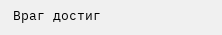Враг достиг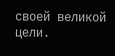своей великой цели.